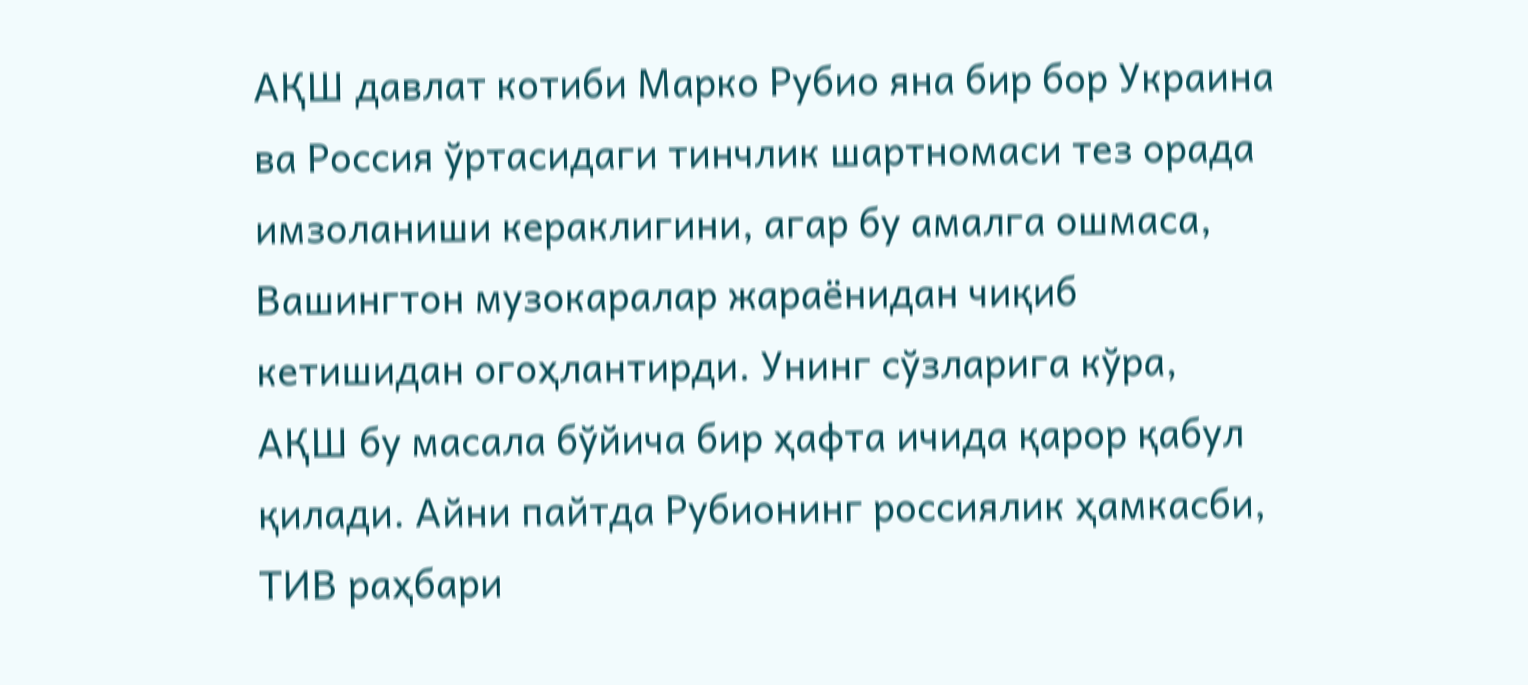АҚШ давлат котиби Марко Рубио яна бир бор Украина ва Россия ўртасидаги тинчлик шартномаси тез орада имзоланиши кераклигини, агар бу амалга ошмаса, Вашингтон музокаралар жараёнидан чиқиб кетишидан огоҳлантирди. Унинг сўзларига кўра, АҚШ бу масала бўйича бир ҳафта ичида қарор қабул қилади. Айни пайтда Рубионинг россиялик ҳамкасби, ТИВ раҳбари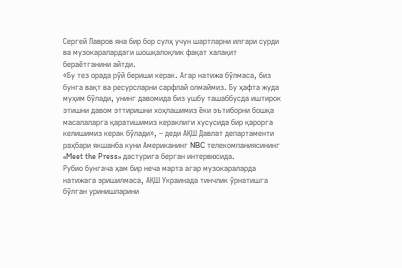Сергей Лавров яна бир бор сулҳ учун шартларни илгари сурди ва музокаралардаги шошқалоқлик фақат халақит бераётганини айтди.
«Бу тез орада рўй бериши керак. Агар натижа бўлмаса, биз бунга вақт ва ресурсларни сарфлай олмаймиз. Бу ҳафта жуда муҳим бўлади, унинг давомида биз ушбу ташаббусда иштирок этишни давом эттиришни хоҳлашимиз ёки эътиборни бошқа масалаларга қаратишимиз кераклиги хусусида бир қарорга келишимиз керак бўлади», – деди АҚШ Давлат департаменти раҳбари якшанба куни Американинг NBC телекомпаниясининг «Meet the Press» дастурига берган интервюсида.
Рубио бунгача ҳам бир неча марта агар музокараларда натижага эришилмаса, АҚШ Украинада тинчлик ўрнатишга бўлган уринишларини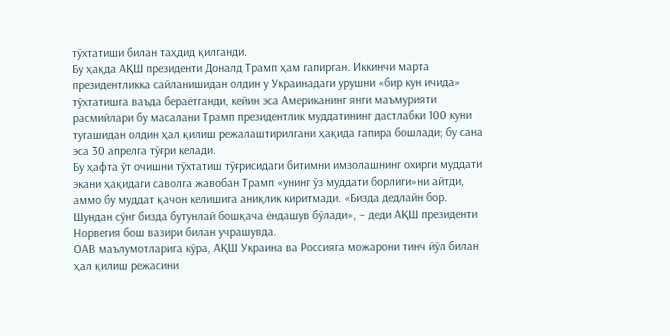тўхтатиши билан таҳдид қилганди.
Бу ҳақда АҚШ президенти Доналд Трамп ҳам гапирган. Иккинчи марта президентликка сайланишидан олдин у Украинадаги урушни «бир кун ичида» тўхтатишга ваъда бераётганди, кейин эса Американинг янги маъмурияти расмийлари бу масалани Трамп президентлик муддатининг дастлабки 100 куни тугашидан олдин ҳал қилиш режалаштирилгани ҳақида гапира бошлади; бу сана эса 30 апрелга тўғри келади.
Бу ҳафта ўт очишни тўхтатиш тўғрисидаги битимни имзолашнинг охирги муддати экани ҳақидаги саволга жавобан Трамп «унинг ўз муддати борлиги»ни айтди, аммо бу муддат қачон келишига аниқлик киритмади. «Бизда дедлайн бор. Шундан сўнг бизда бутунлай бошқача ёндашув бўлади», – деди АҚШ президенти Норвегия бош вазири билан учрашувда.
ОАВ маълумотларига кўра, АҚШ Украина ва Россияга можарони тинч йўл билан ҳал қилиш режасини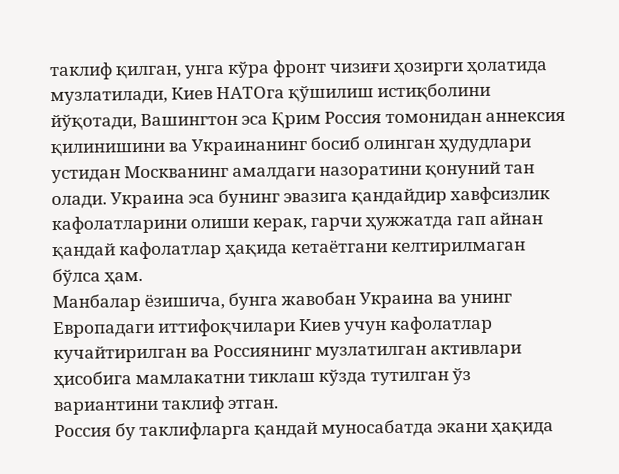таклиф қилган, унга кўра фронт чизиғи ҳозирги ҳолатида музлатилади, Киев НАТОга қўшилиш истиқболини йўқотади, Вашингтон эса Қрим Россия томонидан аннексия қилинишини ва Украинанинг босиб олинган ҳудудлари устидан Москванинг амалдаги назоратини қонуний тан олади. Украина эса бунинг эвазига қандайдир хавфсизлик кафолатларини олиши керак, гарчи ҳужжатда гап айнан қандай кафолатлар ҳақида кетаётгани келтирилмаган бўлса ҳам.
Манбалар ёзишича, бунга жавобан Украина ва унинг Европадаги иттифоқчилари Киев учун кафолатлар кучайтирилган ва Россиянинг музлатилган активлари ҳисобига мамлакатни тиклаш кўзда тутилган ўз вариантини таклиф этган.
Россия бу таклифларга қандай муносабатда экани ҳақида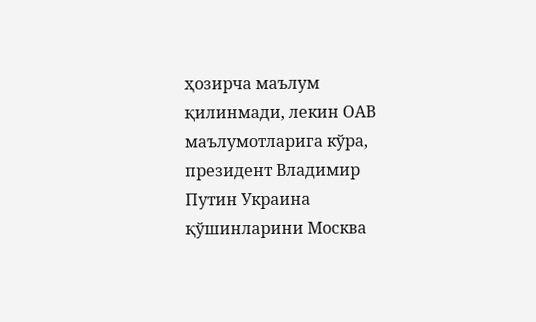ҳозирча маълум қилинмади, лекин ОАВ маълумотларига кўра, президент Владимир Путин Украина қўшинларини Москва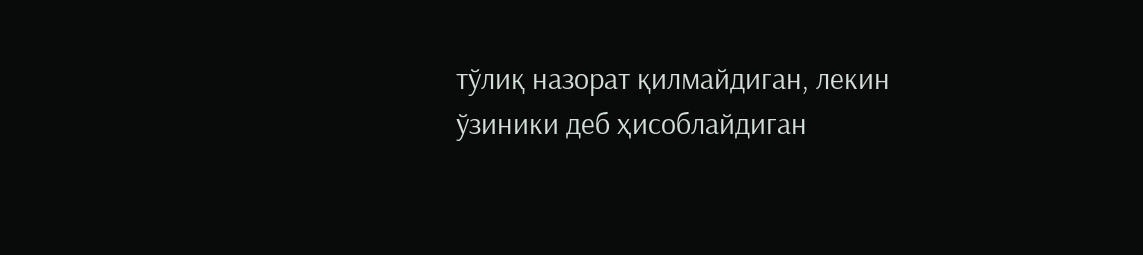тўлиқ назорат қилмайдиган, лекин ўзиники деб ҳисоблайдиган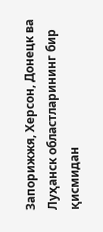Запорижжя, Херсон, Донецк ва Луҳанск областларининг бир қисмидан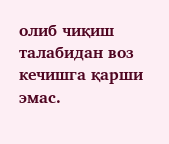олиб чиқиш талабидан воз кечишга қарши эмас.